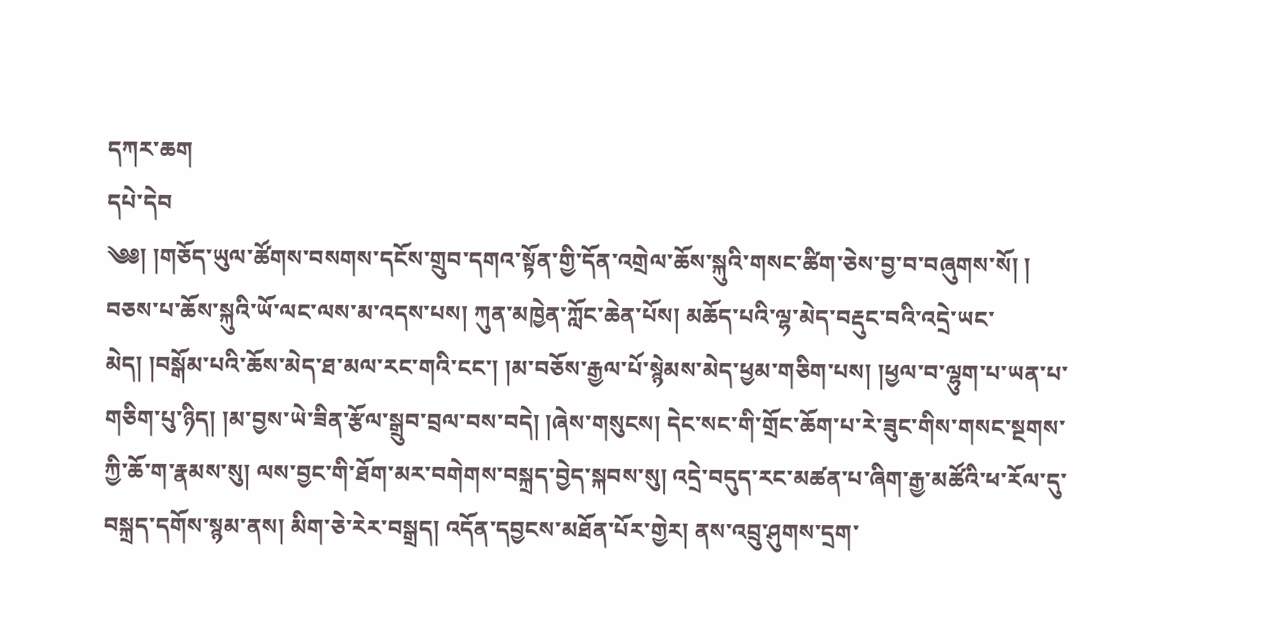དཀར་ཆག
དཔེ་དེབ
༄༅། །གཅོད་ཡུལ་ཚོགས་བསགས་དངོས་གྲུབ་དགའ་སྟོན་གྱི་དོན་འགྲེལ་ཆོས་སྐུའི་གསང་ཚིག་ཅེས་བྱ་བ་བཞུགས་སོ། །
བཅས་པ་ཆོས་སྐུའི་ཡོ་ལང་ལས་མ་འདས་པས། ཀུན་མཁྱེན་ཀློང་ཆེན་པོས། མཆོད་པའི་ལྷ་མེད་བརྡུང་བའི་འདྲེ་ཡང་མེད། །བསྒོམ་པའི་ཆོས་མེད་ཐ་མལ་རང་གའི་ངང་། །མ་བཅོས་རྒྱལ་པོ་སྙེམས་མེད་ཕྱམ་གཅིག་པས། །ཕྱལ་བ་ལྷུག་པ་ཡན་པ་གཅིག་པུ་ཉིད། །མ་བྱས་ཡེ་ཟིན་རྩོལ་སྒྲུབ་བྲལ་བས་བདེ། །ཞེས་གསུངས། དེང་སང་གི་གྲོང་ཆོག་པ་རེ་ཟུང་གིས་གསང་སྔགས་ཀྱི་ཆོ་ག་རྣམས་སུ། ལས་བྱང་གི་ཐོག་མར་བགེགས་བསྐྲད་བྱེད་སྐབས་སུ། འདྲེ་བདུད་རང་མཚན་པ་ཞིག་རྒྱ་མཚོའི་ཕ་རོལ་དུ་བསྐྲད་དགོས་སྙམ་ནས། མིག་ཅེ་རེར་བསྒྲད། འདོན་དབྱངས་མཐོན་པོར་གྱེར། ནས་འབྲུ་ཤུགས་དྲག་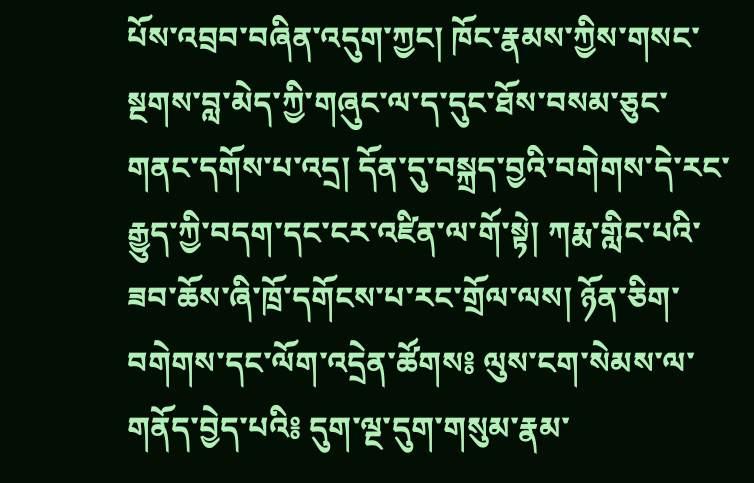པོས་འབྲབ་བཞིན་འདུག་ཀྱང། ཁོང་རྣམས་ཀྱིས་གསང་སྔགས་བླ་མེད་ཀྱི་གཞུང་ལ་ད་དུང་ཐོས་བསམ་ཅུང་གནང་དགོས་པ་འདྲ། དོན་དུ་བསྐྲད་བྱའི་བགེགས་དེ་རང་རྒྱུད་ཀྱི་བདག་དང་ངར་འཛིན་ལ་གོ་སྟེ། ཀརྨ་གླིང་པའི་ཟབ་ཆོས་ཞི་ཁྲོ་དགོངས་པ་རང་གྲོལ་ལས། ཉོན་ཅིག་བགེགས་དང་ལོག་འདྲེན་ཚོགས༔ ལུས་ངག་སེམས་ལ་གནོད་བྱེད་པའི༔ དུག་ལྔ་དུག་གསུམ་རྣམ་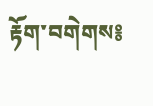རྟོག་བགེགས༔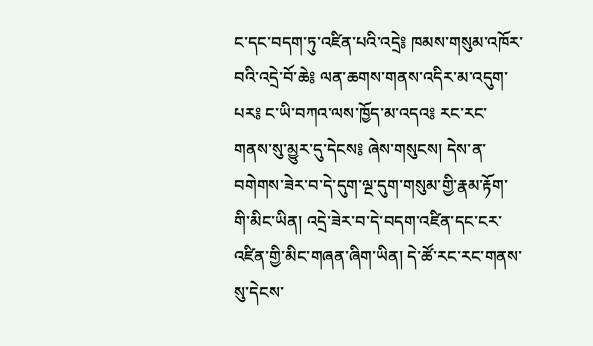ང་དང་བདག་ཏུ་འཛིན་པའི་འདྲེ༔ ཁམས་གསུམ་འཁོར་བའི་འདྲེ་བོ་ཆེ༔ ལན་ཆགས་གནས་འདིར་མ་འདུག་པར༔ ང་ཡི་བཀའ་ལས་ཁྱོད་མ་འདའ༔ རང་རང་གནས་སུ་མྱུར་དུ་དེངས༔ ཞེས་གསུངས། དེས་ན་བགེགས་ཟེར་བ་དེ་དུག་ལྔ་དུག་གསུམ་གྱི་རྣམ་རྟོག་གི་མིང་ཡིན། འདྲེ་ཟེར་བ་དེ་བདག་འཛིན་དང་ངར་འཛིན་གྱི་མིང་གཞན་ཞིག་ཡིན། དེ་ཚོ་རང་རང་གནས་སུ་དེངས་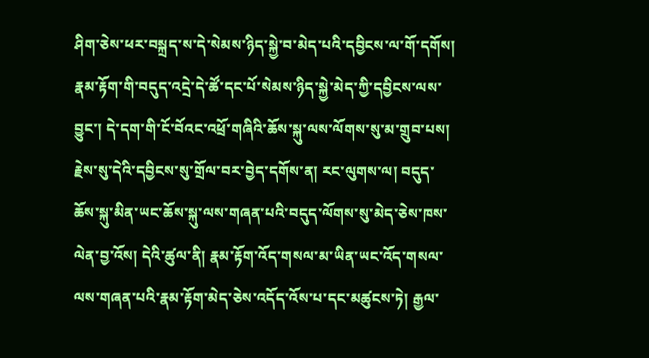ཤིག་ཅེས་ཕར་བསྐྲད་ས་དེ་སེམས་ཉིད་སྐྱེ་བ་མེད་པའི་དབྱིངས་ལ་གོ་དགོས། རྣམ་རྟོག་གི་བདུད་འདྲེ་དེ་ཚོ་དང་པོ་སེམས་ཉིད་སྐྱེ་མེད་ཀྱི་དབྱིངས་ལས་བྱུང་། དེ་དག་གི་ངོ་བོའང་འཕྲོ་གཞིའི་ཆོས་སྐུ་ལས་ལོགས་སུ་མ་གྲུབ་པས། རྗེས་སུ་དེའི་དབྱིངས་སུ་གྲོལ་བར་བྱེད་དགོས་ན། རང་ལུགས་ལ། བདུད་ཆོས་སྐུ་མིན་ཡང་ཆོས་སྐུ་ལས་གཞན་པའི་བདུད་ལོགས་སུ་མེད་ཅེས་ཁས་ལེན་བྱ་འོས། དེའི་ཚུལ་ནི། རྣམ་རྟོག་འོད་གསལ་མ་ཡིན་ཡང་འོད་གསལ་ལས་གཞན་པའི་རྣམ་རྟོག་མེད་ཅེས་འདོད་འོས་པ་དང་མཚུངས་ཏེ། རྒྱལ་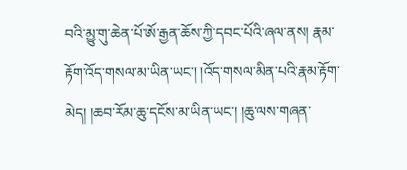བའི་མྱུ་གུ་ཆེན་པོ་ཨོ་རྒྱན་ཆོས་ཀྱི་དབང་པོའི་ཞལ་ནས། རྣམ་རྟོག་འོད་གསལ་མ་ཡིན་ཡང་། །འོད་གསལ་མིན་པའི་རྣམ་རྟོག་མེད། །ཆབ་རོམ་ཆུ་དངོས་མ་ཡིན་ཡང་། །ཆུ་ལས་གཞན་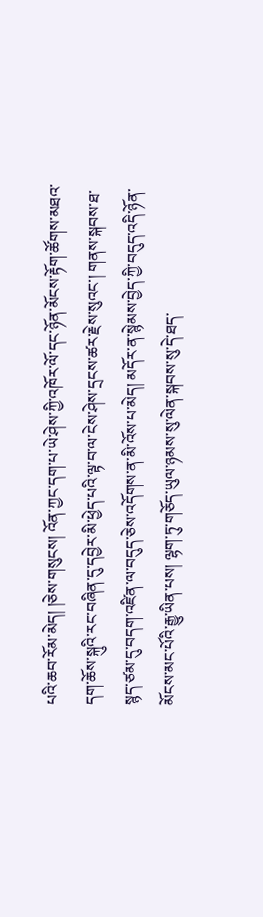པའི་ཆབ་རོམ་མེད། །ཅེས་གསུངས། འོན་ཀྱང་དག་པ་ཡེ་ཤེས་ཀྱི་འཁོར་ལོ་དང་ཉོན་མོངས་རྟོག་ཚོགས་མཐའ་དག་ཆོས་སྐུའི་རང་བཞིན་དུ་དབྱེར་མི་ཕྱེད་པའི་ལྟ་བ་ལ་ངེས་ཤེས་དྲངས་ཚར་རྗེས་སུའང་། གནས་སྐབས་ཐ་སྙད་ཙམ་དུ་བདག་འཛིན་ལ་བདུད་ཅེས་འདོགས་ན་མི་འོས་པ་མེད། མདོར་ན་སྙེམས་བྱེད་ཀྱི་བདུད་འདི་ཉོན་མོངས་མང་པོའི་རྒྱུ་ཡིན་པས། ལྷག་ཏུ་གཅོད་ཡུལ་ཉམས་སུ་ལེན་སྐབས་སུ་དེ་ཐད་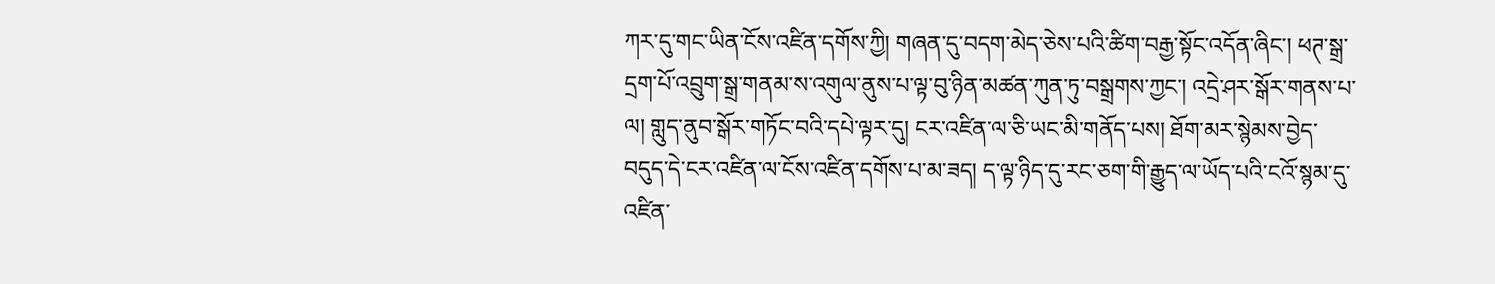ཀར་དུ་གང་ཡིན་ངོས་འཛིན་དགོས་ཀྱི། གཞན་དུ་བདག་མེད་ཅེས་པའི་ཚིག་བརྒྱ་སྟོང་འདོན་ཞིང་། ཕཊ་སྒྲ་དྲག་པོ་འབྲུག་སྒྲ་གནམ་ས་འགུལ་ནུས་པ་ལྟ་བུ་ཉིན་མཚན་ཀུན་ཏུ་བསྒྲགས་ཀྱང་། འདྲེ་ཤར་སྒོར་གནས་པ་ལ། གླུད་ནུབ་སྒོར་གཏོང་བའི་དཔེ་ལྟར་དུ། ངར་འཛིན་ལ་ཅི་ཡང་མི་གནོད་པས། ཐོག་མར་སྙེམས་བྱེད་བདུད་དེ་ངར་འཛིན་ལ་ངོས་འཛིན་དགོས་པ་མ་ཟད། ད་ལྟ་ཉིད་དུ་རང་ཅག་གི་རྒྱུད་ལ་ཡོད་པའི་ངའོ་སྙམ་དུ་འཛིན་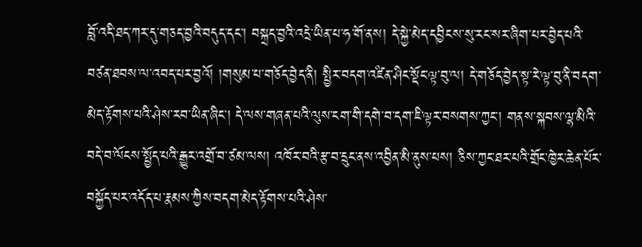བློ་འདི་ཐད་ཀར་དུ་གཅད་བྱའི་བདུད་དང་། བསྐྲད་བྱའི་འདྲེ་ཡིན་པ་ཧ་གོ་ནས། དེ་སྐྱེ་མེད་དབྱིངས་སུ་རང་སར་ཞིག་པར་བྱེད་པའི་བཙན་ཐབས་ལ་འབད་པར་བྱའོ། །གསུམ་པ་གཅོད་བྱེད་ནི། སྤྱིར་བདག་འཛིན་ཤིང་སྡོང་ལྟ་བུ་ལ། དེ་གཅོད་བྱེད་སྟ་རེ་ལྟ་བུ་ནི་བདག་མེད་རྟོགས་པའི་ཤེས་རབ་ཡིན་ཞིང་། དེ་ལས་གཞན་པའི་ལུས་ངག་གི་དགེ་བ་དག་ཇི་ལྟར་བསགས་ཀྱང་། གནས་སྐབས་ལྷ་མིའི་བདེ་བ་ལོངས་སྤྱོད་པའི་རྒྱུར་འགྲོ་བ་ཙམ་ལས། འཁོར་བའི་རྩ་བ་དྲུང་ནས་འབྱིན་མི་ནུས་པས། ཅིས་ཀྱང་ཐར་པའི་གྲོང་ཁྱེར་ཆེན་པོར་བསྐྱོད་པར་འདོད་པ་རྣམས་ཀྱིས་བདག་མེད་རྟོགས་པའི་ཤེས་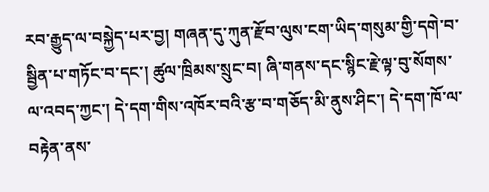རབ་རྒྱུད་ལ་བསྐྱེད་པར་བྱ། གཞན་དུ་ཀུན་རྫོབ་ལུས་ངག་ཡིད་གསུམ་གྱི་དགེ་བ་སྦྱིན་པ་གཏོང་བ་དང་། ཚུལ་ཁྲིམས་སྲུང་བ། ཞི་གནས་དང་སྙིང་རྗེ་ལྟ་བུ་སོགས་ལ་འབད་ཀྱང་། དེ་དག་གིས་འཁོར་བའི་རྩ་བ་གཅོད་མི་ནུས་ཤིང་། དེ་དག་ཁོ་ལ་བརྟེན་ནས་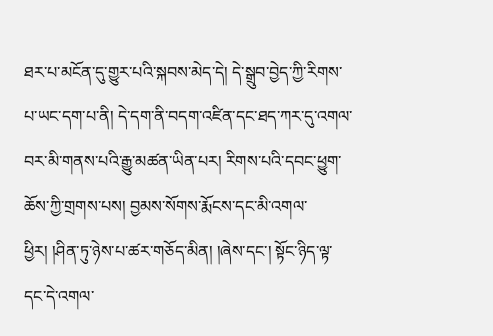ཐར་པ་མངོན་དུ་གྱུར་པའི་སྐབས་མེད་དེ། དེ་སྒྲུབ་བྱེད་ཀྱི་རིགས་པ་ཡང་དག་པ་ནི། དེ་དག་ནི་བདག་འཛིན་དང་ཐད་ཀར་དུ་འགལ་བར་མི་གནས་པའི་རྒྱུ་མཚན་ཡིན་པར། རིགས་པའི་དབང་ཕྱུག་ཆོས་ཀྱི་གྲགས་པས། བྱམས་སོགས་རྨོངས་དང་མི་འགལ་ཕྱིར། །ཤིན་ཏུ་ཉེས་པ་ཚར་གཅོད་མིན། །ཞེས་དང་། སྟོང་ཉིད་ལྟ་དང་དེ་འགལ་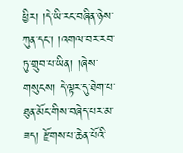ཕྱིར། །དེ་ཡི་རང་བཞིན་ཉེས་ཀུན་དང་། །འགལ་བར་རབ་ཏུ་གྲུབ་པ་ཡིན། །ཞེས་གསུངས། དེ་ལྟར་དུ་ཐེག་པ་ཐུན་མོང་གིས་བཞེད་པར་མ་ཟད། རྫོགས་པ་ཆེན་པོའི་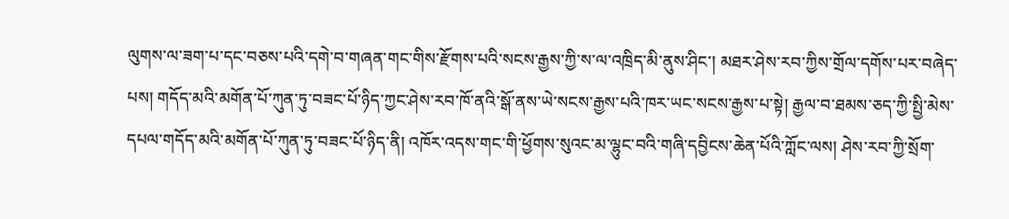ལུགས་ལ་ཟག་པ་དང་བཅས་པའི་དགེ་བ་གཞན་གང་གིས་རྫོགས་པའི་སངས་རྒྱས་ཀྱི་ས་ལ་འཁྲིད་མི་ནུས་ཤིང་། མཐར་ཤེས་རབ་ཀྱིས་གྲོལ་དགོས་པར་བཞེད་པས། གདོད་མའི་མགོན་པོ་ཀུན་ཏུ་བཟང་པོ་ཉིད་ཀྱང་ཤེས་རབ་ཁོ་ནའི་སྒོ་ནས་ཡེ་སངས་རྒྱས་པའི་ཁར་ཡང་སངས་རྒྱས་པ་སྟེ། རྒྱལ་བ་ཐམས་ཅད་ཀྱི་སྤྱི་མེས་དཔལ་གདོད་མའི་མགོན་པོ་ཀུན་ཏུ་བཟང་པོ་ཉིད་ནི། འཁོར་འདས་གང་གི་ཕྱོགས་སུའང་མ་ལྷུང་བའི་གཞི་དབྱིངས་ཆེན་པོའི་ཀློང་ལས། ཤེས་རབ་ཀྱི་སྲོག་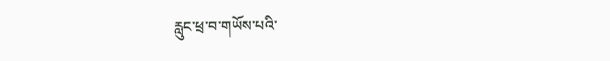རླུང་ཕྲ་བ་གཡོས་པའི་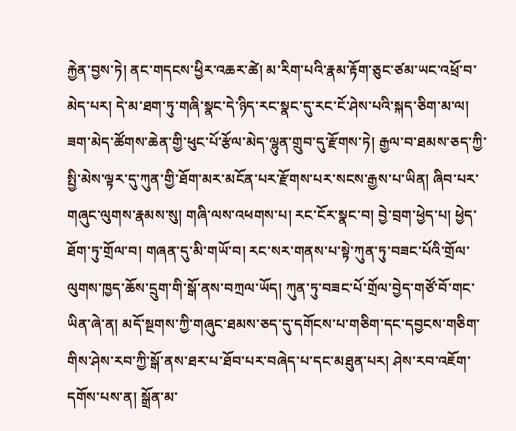རྐྱེན་བྱས་ཏེ། ནང་གདངས་ཕྱིར་འཆར་ཚེ། མ་རིག་པའི་རྣམ་རྟོག་ཅུང་ཙམ་ཡང་འཕྲོ་བ་མེད་པར། དེ་མ་ཐག་ཏུ་གཞི་སྣང་དེ་ཉིད་རང་སྣང་དུ་རང་ངོ་ཤེས་པའི་སྐད་ཅིག་མ་ལ། ཟག་མེད་ཚོགས་ཆེན་གྱི་ཕུང་པོ་རྩོལ་མེད་ལྷུན་གྲུབ་དུ་རྫོགས་ཏེ། རྒྱལ་བ་ཐམས་ཅད་ཀྱི་སྤྱི་མེས་ལྟར་དུ་ཀུན་གྱི་ཐོག་མར་མངོན་པར་རྫོགས་པར་སངས་རྒྱས་པ་ཡིན། ཞིབ་པར་གཞུང་ལུགས་རྣམས་སུ། གཞི་ལས་འཕགས་པ། རང་ངོར་སྣང་བ། བྱེ་བྲག་ཕྱེད་པ། ཕྱེད་ཐོག་ཏུ་གྲོལ་བ། གཞན་དུ་མི་གཡོ་བ། རང་སར་གནས་པ་སྟེ་ཀུན་ཏུ་བཟང་པོའི་གྲོལ་ལུགས་ཁྱད་ཆོས་དྲུག་གི་སྒོ་ནས་བཀྲལ་ཡོད། ཀུན་ཏུ་བཟང་པོ་གྲོལ་བྱེད་གཙོ་བོ་གང་ཡིན་ཞེ་ན། མདོ་སྔགས་ཀྱི་གཞུང་ཐམས་ཅད་དུ་དགོངས་པ་གཅིག་དང་དབྱངས་གཅིག་གིས་ཤེས་རབ་ཀྱི་སྒོ་ནས་ཐར་པ་ཐོབ་པར་བཞེད་པ་དང་མཐུན་པར། ཤེས་རབ་འཇོག་དགོས་པས་ན། སྒྲོན་མ་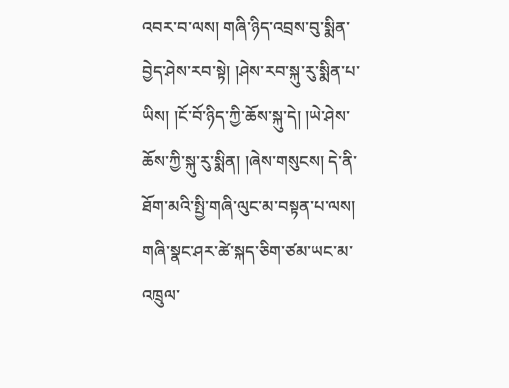འབར་བ་ལས། གཞི་ཉིད་འབྲས་བུ་སྨིན་བྱེད་ཤེས་རབ་སྟེ། །ཤེས་རབ་སྐུ་རུ་སྨིན་པ་ཡིས། །ངོ་བོ་ཉིད་ཀྱི་ཆོས་སྐུ་དེ། །ཡེ་ཤེས་ཆོས་ཀྱི་སྐུ་རུ་སྨིན། །ཞེས་གསུངས། དེ་ནི་ཐོག་མའི་སྤྱི་གཞི་ལུང་མ་བསྟན་པ་ལས། གཞི་སྣང་ཤར་ཚེ་སྐད་ཅིག་ཙམ་ཡང་མ་འཁྲུལ་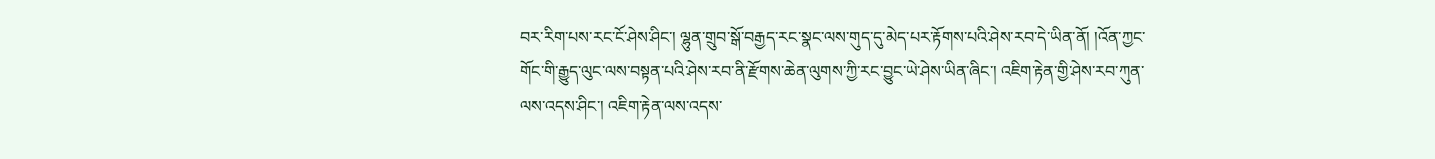བར་རིག་པས་རང་ངོ་ཤེས་ཤིང་། ལྷུན་གྲུབ་སྒོ་བརྒྱད་རང་སྣང་ལས་གུད་དུ་མེད་པར་རྟོགས་པའི་ཤེས་རབ་དེ་ཡིན་ནོ། །འོན་ཀྱང་གོང་གི་རྒྱུད་ལུང་ལས་བསྟན་པའི་ཤེས་རབ་ནི་རྫོགས་ཆེན་ལུགས་ཀྱི་རང་བྱུང་ཡེ་ཤེས་ཡིན་ཞིང་། འཇིག་རྟེན་གྱི་ཤེས་རབ་ཀུན་ལས་འདས་ཤིང་། འཇིག་རྟེན་ལས་འདས་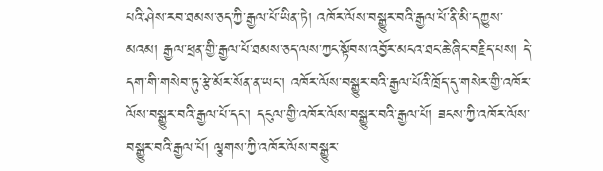པའི་ཤེས་རབ་ཐམས་ཅད་ཀྱི་རྒྱལ་པོ་ཡིན་ཏེ། འཁོར་ལོས་བསྒྱུར་བའི་རྒྱལ་པོ་ནི་མི་དཀྱུས་མའམ། རྒྱལ་ཕྲན་གྱི་རྒྱལ་པོ་ཐམས་ཅད་ལས་ཀྱང་སྟོབས་འབྱོར་མངའ་ཐང་ཆེ་ཞིང་བརྗིད་པས། དེ་དག་གི་གསེབ་ཏུ་རྩེ་མོར་སོན་ན་ཡང་། འཁོར་ལོས་བསྒྱུར་བའི་རྒྱལ་པོའི་ཁྲོད་དུ་གསེར་གྱི་འཁོར་ལོས་བསྒྱུར་བའི་རྒྱལ་པོ་དང་། དངུལ་གྱི་འཁོར་ལོས་བསྒྱུར་བའི་རྒྱལ་པོ། ཟངས་ཀྱི་འཁོར་ལོས་བསྒྱུར་བའི་རྒྱལ་པོ། ལྕགས་ཀྱི་འཁོར་ལོས་བསྒྱུར་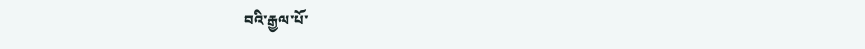བའི་རྒྱལ་པོ་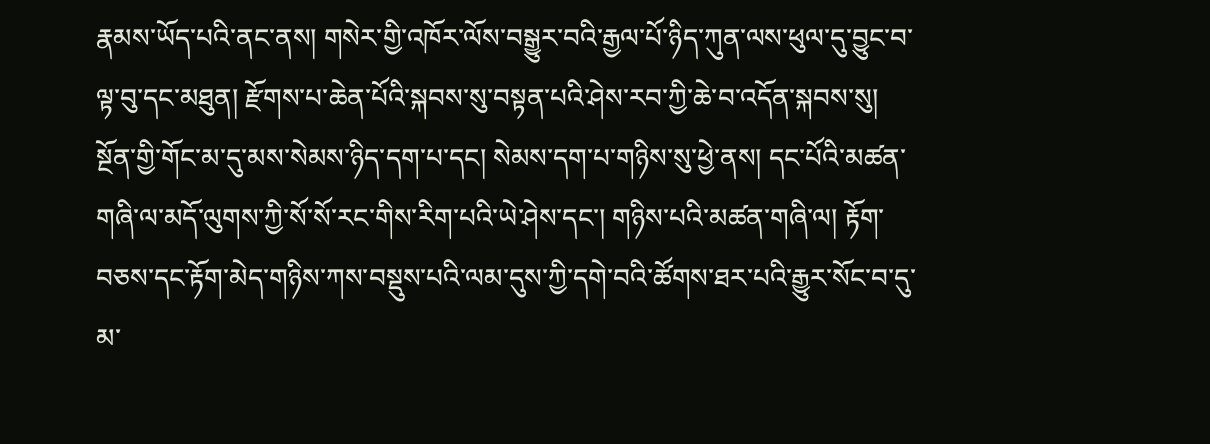རྣམས་ཡོད་པའི་ནང་ནས། གསེར་གྱི་འཁོར་ལོས་བསྒྱུར་བའི་རྒྱལ་པོ་ཉིད་ཀུན་ལས་ཕུལ་དུ་བྱུང་བ་ལྟ་བུ་དང་མཐུན། རྫོགས་པ་ཆེན་པོའི་སྐབས་སུ་བསྟན་པའི་ཤེས་རབ་ཀྱི་ཆེ་བ་འདོན་སྐབས་སུ། སྔོན་གྱི་གོང་མ་དུ་མས་སེམས་ཉིད་དག་པ་དང། སེམས་དག་པ་གཉིས་སུ་ཕྱེ་ནས། དང་པོའི་མཚན་གཞི་ལ་མདོ་ལུགས་ཀྱི་སོ་སོ་རང་གིས་རིག་པའི་ཡེ་ཤེས་དང་། གཉིས་པའི་མཚན་གཞི་ལ། རྟོག་བཅས་དང་རྟོག་མེད་གཉིས་ཀས་བསྡུས་པའི་ལམ་དུས་ཀྱི་དགེ་བའི་ཚོགས་ཐར་པའི་རྒྱུར་སོང་བ་དུ་མ་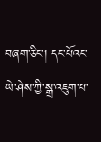བཞག་ཅིང་། དང་པོའང་ཡེ་ཤེས་ཀྱི་སྒྲ་འཇུག་པ་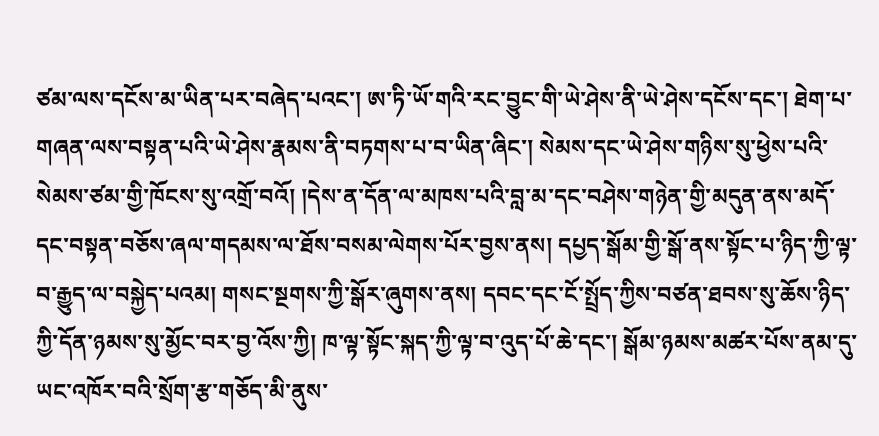ཙམ་ལས་དངོས་མ་ཡིན་པར་བཞེད་པའང་། ཨ་ཏི་ཡོ་གའི་རང་བྱུང་གི་ཡེ་ཤེས་ནི་ཡེ་ཤེས་དངོས་དང་། ཐེག་པ་གཞན་ལས་བསྟན་པའི་ཡེ་ཤེས་རྣམས་ནི་བཏགས་པ་བ་ཡིན་ཞིང་། སེམས་དང་ཡེ་ཤེས་གཉིས་སུ་ཕྱེས་པའི་སེམས་ཙམ་གྱི་ཁོངས་སུ་འགྲོ་བའོ། །དེས་ན་དོན་ལ་མཁས་པའི་བླ་མ་དང་བཤེས་གཉེན་གྱི་མདུན་ནས་མདོ་དང་བསྟན་བཅོས་ཞལ་གདམས་ལ་ཐོས་བསམ་ལེགས་པོར་བྱས་ནས། དཔྱད་སྒོམ་གྱི་སྒོ་ནས་སྟོང་པ་ཉིད་ཀྱི་ལྟ་བ་རྒྱུད་ལ་བསྐྱེད་པའམ། གསང་སྔགས་ཀྱི་སྒོར་ཞུགས་ནས། དབང་དང་ངོ་སྤྲོད་ཀྱིས་བཙན་ཐབས་སུ་ཆོས་ཉིད་ཀྱི་དོན་ཉམས་སུ་མྱོང་བར་བྱ་འོས་ཀྱི། ཁ་ལྟ་སྟོང་སྐད་ཀྱི་ལྟ་བ་འུད་པོ་ཆེ་དང་། སྒོམ་ཉམས་མཚར་པོས་ནམ་དུ་ཡང་འཁོར་བའི་སྲོག་རྩ་གཅོད་མི་ནུས་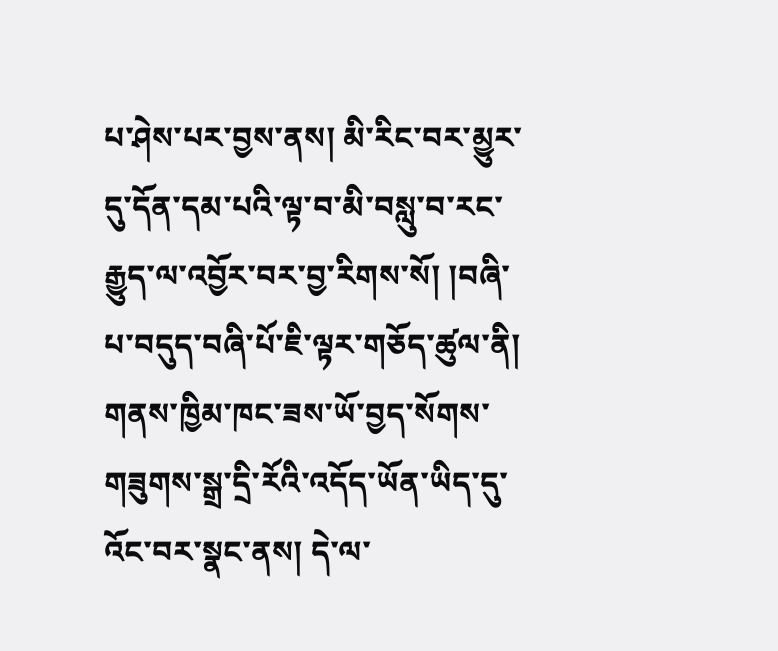པ་ཤེས་པར་བྱས་ནས། མི་རིང་བར་མྱུར་དུ་དོན་དམ་པའི་ལྟ་བ་མི་བསླུ་བ་རང་རྒྱུད་ལ་འབྱོར་བར་བྱ་རིགས་སོ། །བཞི་པ་བདུད་བཞི་པོ་ཇི་ལྟར་གཅོད་ཚུལ་ནི། གནས་ཁྱིམ་ཁང་ཟས་ཡོ་བྱད་སོགས་གཟུགས་སྒྲ་དྲི་རོའི་འདོད་ཡོན་ཡིད་དུ་འོང་བར་སྣང་ནས། དེ་ལ་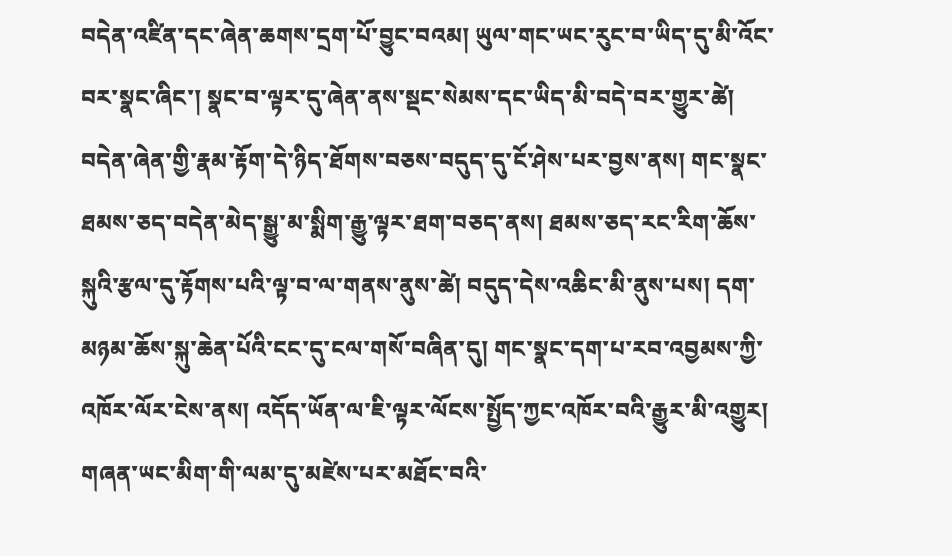བདེན་འཛིན་དང་ཞེན་ཆགས་དྲག་པོ་བྱུང་བའམ། ཡུལ་གང་ཡང་རུང་བ་ཡིད་དུ་མི་འོང་བར་སྣང་ཞིང་། སྣང་བ་ལྟར་དུ་ཞེན་ནས་སྡང་སེམས་དང་ཡིད་མི་བདེ་བར་གྱུར་ཚེ། བདེན་ཞེན་གྱི་རྣམ་རྟོག་དེ་ཉིད་ཐོགས་བཅས་བདུད་དུ་ངོ་ཤེས་པར་བྱས་ནས། གང་སྣང་ཐམས་ཅད་བདེན་མེད་སྒྱུ་མ་སྨིག་རྒྱུ་ལྟར་ཐག་བཅད་ནས། ཐམས་ཅད་རང་རིག་ཆོས་སྐུའི་རྩལ་དུ་རྟོགས་པའི་ལྟ་བ་ལ་གནས་ནུས་ཚེ། བདུད་དེས་འཆིང་མི་ནུས་པས། དག་མཉམ་ཆོས་སྐུ་ཆེན་པོའི་ངང་དུ་ངལ་གསོ་བཞིན་དུ། གང་སྣང་དག་པ་རབ་འབྱམས་ཀྱི་འཁོར་ལོར་ངེས་ནས། འདོད་ཡོན་ལ་ཇི་ལྟར་ལོངས་སྤྱོད་ཀྱང་འཁོར་བའི་རྒྱུར་མི་འགྱུར། གཞན་ཡང་མིག་གི་ལམ་དུ་མཛེས་པར་མཐོང་བའི་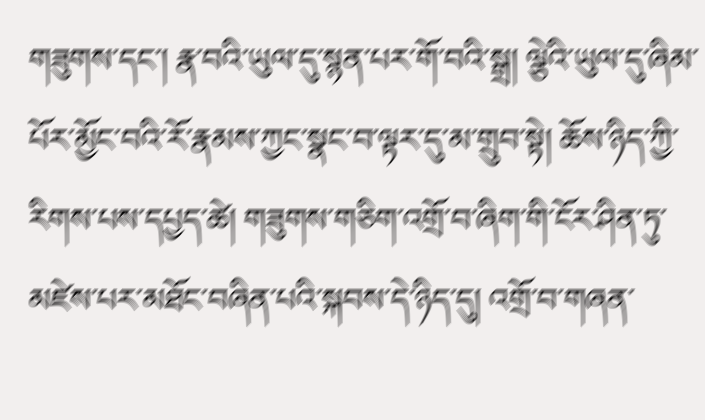གཟུགས་དང་། རྣ་བའི་ཡུལ་དུ་སྙན་པར་གོ་བའི་སྒྲ། ལྕེའི་ཡུལ་དུ་ཞིམ་པོར་མྱོང་བའི་རོ་རྣམས་ཀྱང་སྣང་བ་ལྟར་དུ་མ་གྲུབ་སྟེ། ཆོས་ཉིད་ཀྱི་རིགས་པས་དཔྱད་ཚེ། གཟུགས་གཅིག་འགྲོ་བ་ཞིག་གི་ངོར་ཤིན་ཏུ་མཛེས་པར་མཐོང་བཞིན་པའི་སྐབས་དེ་ཉིད་དུ། འགྲོ་བ་གཞན་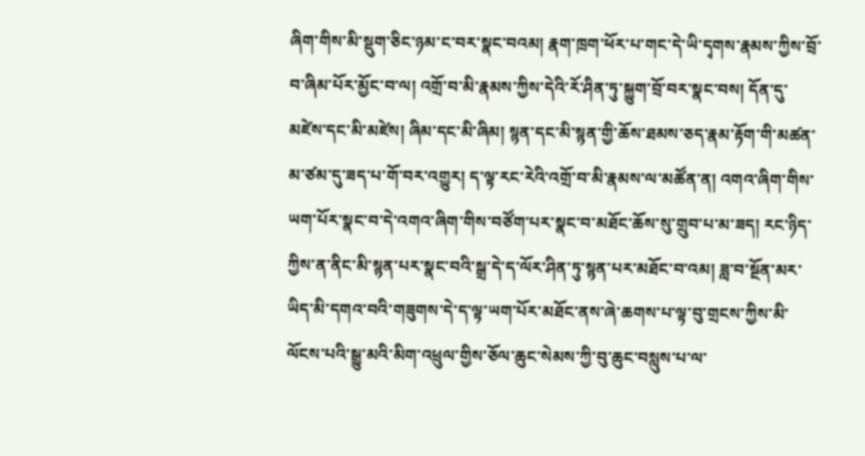ཞིག་གིས་མི་སྡུག་ཅིང་ཉམ་ང་བར་སྣང་བའམ། རྣག་ཁྲག་ཕོར་པ་གང་དེ་ཡི་དྭགས་རྣམས་ཀྱིས་བྲོ་བ་ཞིམ་པོར་མྱོང་བ་ལ། འགྲོ་བ་མི་རྣམས་ཀྱིས་དེའི་རོ་ཤིན་ཏུ་སྐྱུག་བྲོ་བར་སྣང་བས། དོན་དུ་མཛེས་དང་མི་མཛེས། ཞིམ་དང་མི་ཞིམ། སྙན་དང་མི་སྙན་གྱི་ཆོས་ཐམས་ཅད་རྣམ་རྟོག་གི་མཚན་མ་ཙམ་དུ་ཟད་པ་གོ་བར་འགྱུར། ད་ལྟ་རང་རེའི་འགྲོ་བ་མི་རྣམས་ལ་མཚོན་ན། འགའ་ཞིག་གིས་ཡག་པོར་སྣང་བ་དེ་འགའ་ཞིག་གིས་བཙོག་པར་སྣང་བ་མཐོང་ཆོས་སུ་གྲུབ་པ་མ་ཟད། རང་ཉིད་ཀྱིས་ན་ནིང་མི་སྙན་པར་སྣང་བའི་སྒྲ་དེ་ད་ལོར་ཤིན་ཏུ་སྙན་པར་མཐོང་བ་འམ། ཟླ་བ་སྔོན་མར་ཡིད་མི་དགའ་བའི་གཟུགས་དེ་ད་ལྟ་ཡག་པོར་མཐོང་ནས་ཞེ་ཆགས་པ་ལྟ་བུ་གྲངས་ཀྱིས་མི་ལོངས་པའི་སྒྱུ་མའི་མིག་འཕྲུལ་གྱིས་ཅོལ་ཆུང་སེམས་ཀྱི་བུ་ཆུང་བསླུས་པ་ལ་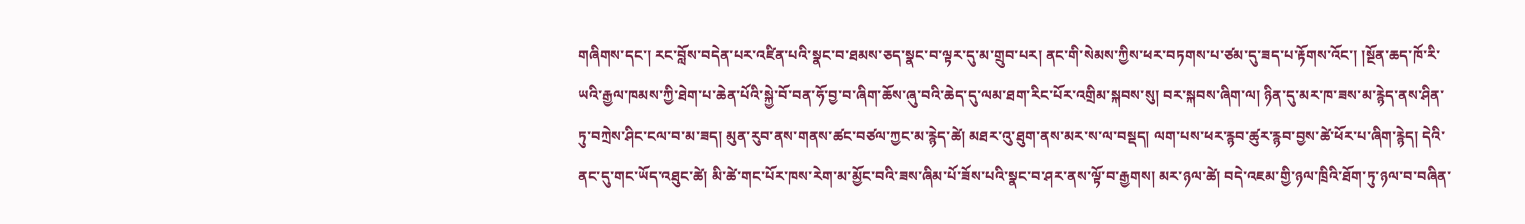གཞིགས་དང་། རང་བློས་བདེན་པར་འཛིན་པའི་སྣང་བ་ཐམས་ཅད་སྣང་བ་ལྟར་དུ་མ་གྲུབ་པར། ནང་གི་སེམས་ཀྱིས་ཕར་བཏགས་པ་ཙམ་དུ་ཟད་པ་རྟོགས་འོང་། །སྔོན་ཆད་ཁོ་རི་ཡའི་རྒྱལ་ཁམས་ཀྱི་ཐེག་པ་ཆེན་པོའི་སྐྱེ་བོ་བན་ཧོ་བྱ་བ་ཞིག་ཆོས་ཞུ་བའི་ཆེད་དུ་ལམ་ཐག་རིང་པོར་འགྲིམ་སྐབས་སུ། བར་སྐབས་ཞིག་ལ། ཉིན་དུ་མར་ཁ་ཟས་མ་རྙེད་ནས་ཤིན་ཏུ་བཀྲེས་ཤིང་ངལ་བ་མ་ཟད། མུན་རུབ་ནས་གནས་ཚང་བཙལ་ཀྱང་མ་རྙེད་ཚེ། མཐར་འུ་ཐུག་ནས་མར་ས་ལ་བསྡད། ལག་པས་ཕར་རྙབ་ཚུར་རྙབ་བྱས་ཚེ་ཕོར་པ་ཞིག་རྙེད། དེའི་ནང་དུ་གང་ཡོད་འཐུང་ཚེ། མི་ཚེ་གང་པོར་ཁས་རེག་མ་མྱོང་བའི་ཟས་ཞིམ་པོ་ཟོས་པའི་སྣང་བ་ཤར་ནས་ལྟོ་བ་རྒྱགས། མར་ཉལ་ཚེ། བདེ་འཇམ་གྱི་ཉལ་ཁྲིའི་ཐོག་ཏུ་ཉལ་བ་བཞིན་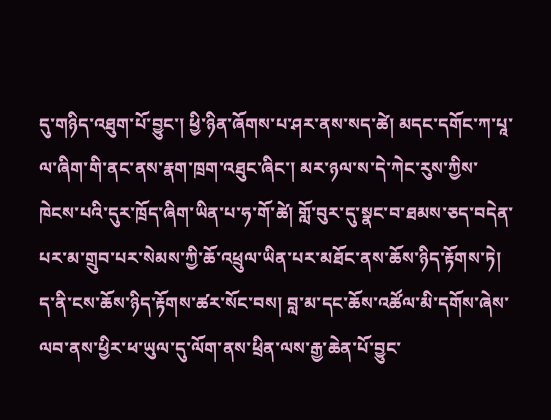དུ་གཉིད་འཐུག་པོ་བྱུང་། ཕྱི་ཉིན་ཞོགས་པ་ཤར་ནས་སད་ཚེ། མདང་དགོང་ཀ་པཱ་ལ་ཞིག་གི་ནང་ནས་རྣག་ཁྲག་འཐུང་ཞིང་། མར་ཉལ་ས་དེ་ཀེང་རུས་ཀྱིས་ཁེངས་པའི་དུར་ཁྲོད་ཞིག་ཡིན་པ་ཧ་གོ་ཚེ། གློ་བུར་དུ་སྣང་བ་ཐམས་ཅད་བདེན་པར་མ་གྲུབ་པར་སེམས་ཀྱི་ཆོ་འཕྲུལ་ཡིན་པར་མཐོང་ནས་ཆོས་ཉིད་རྟོགས་ཏེ། ད་ནི་ངས་ཆོས་ཉིད་རྟོགས་ཚར་སོང་བས། བླ་མ་དང་ཆོས་འཚོལ་མི་དགོས་ཞེས་ལབ་ནས་ཕྱིར་ཕ་ཡུལ་དུ་ལོག་ནས་ཕྲིན་ལས་རྒྱ་ཆེན་པོ་བྱུང་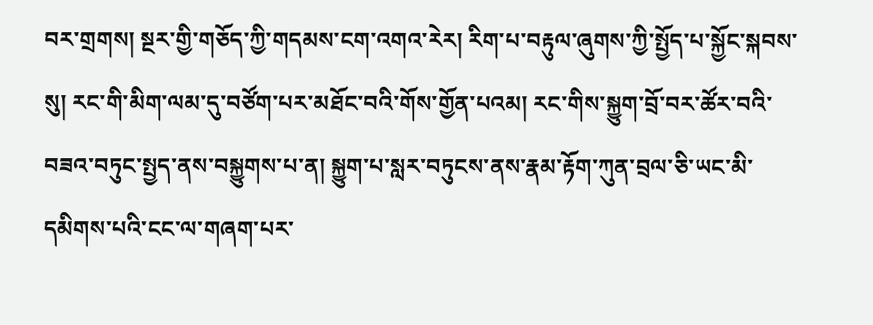བར་གྲགས། སྔར་གྱི་གཅོད་ཀྱི་གདམས་ངག་འགའ་རེར། རིག་པ་བརྟུལ་ཞུགས་ཀྱི་སྤྱོད་པ་སྐྱོང་སྐབས་སུ། རང་གི་མིག་ལམ་དུ་བཙོག་པར་མཐོང་བའི་གོས་གྱོན་པའམ། རང་གིས་སྐྱུག་བྲོ་བར་ཚོར་བའི་བཟའ་བཏུང་སྤྱད་ནས་བསྐྱུགས་པ་ན། སྐྱུག་པ་སླར་བཏུངས་ནས་རྣམ་རྟོག་ཀུན་བྲལ་ཅི་ཡང་མི་དམིགས་པའི་ངང་ལ་གཞག་པར་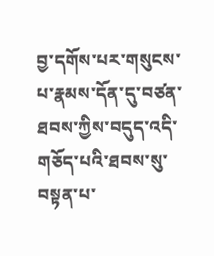བྱ་དགོས་པར་གསུངས་པ་རྣམས་དོན་དུ་བཙན་ཐབས་ཀྱིས་བདུད་འདི་གཅོད་པའི་ཐབས་སུ་བསྟན་པ་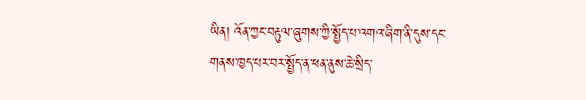ཡིན། འོན་ཀྱང་བརྟུལ་ཞུགས་ཀྱི་སྤྱོད་པ་འགའ་ཞིག་ནི་དུས་དང་གནས་ཁྱད་པར་བར་སྤྱོད་ན་ཕན་ནུས་ཆེ་སྲིད་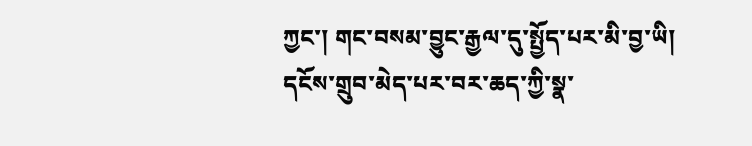ཀྱང་། གང་བསམ་བྱུང་རྒྱལ་དུ་སྤྱོད་པར་མི་བྱ་ཡི། དངོས་གྲུབ་མེད་པར་བར་ཆད་ཀྱི་སྣ་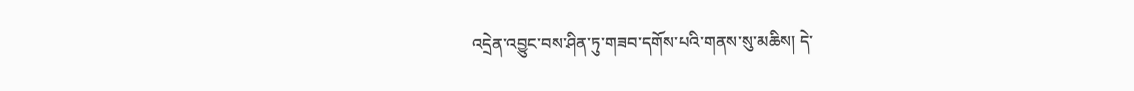འདྲེན་འབྱུང་བས་ཤིན་ཏུ་གཟབ་དགོས་པའི་གནས་སུ་མཆིས། དེ་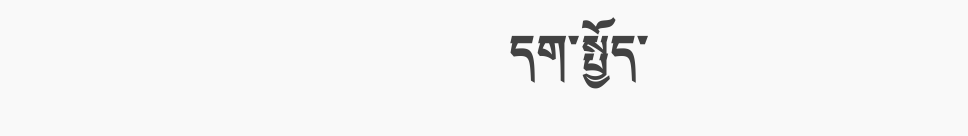དག་སྤྱོད་